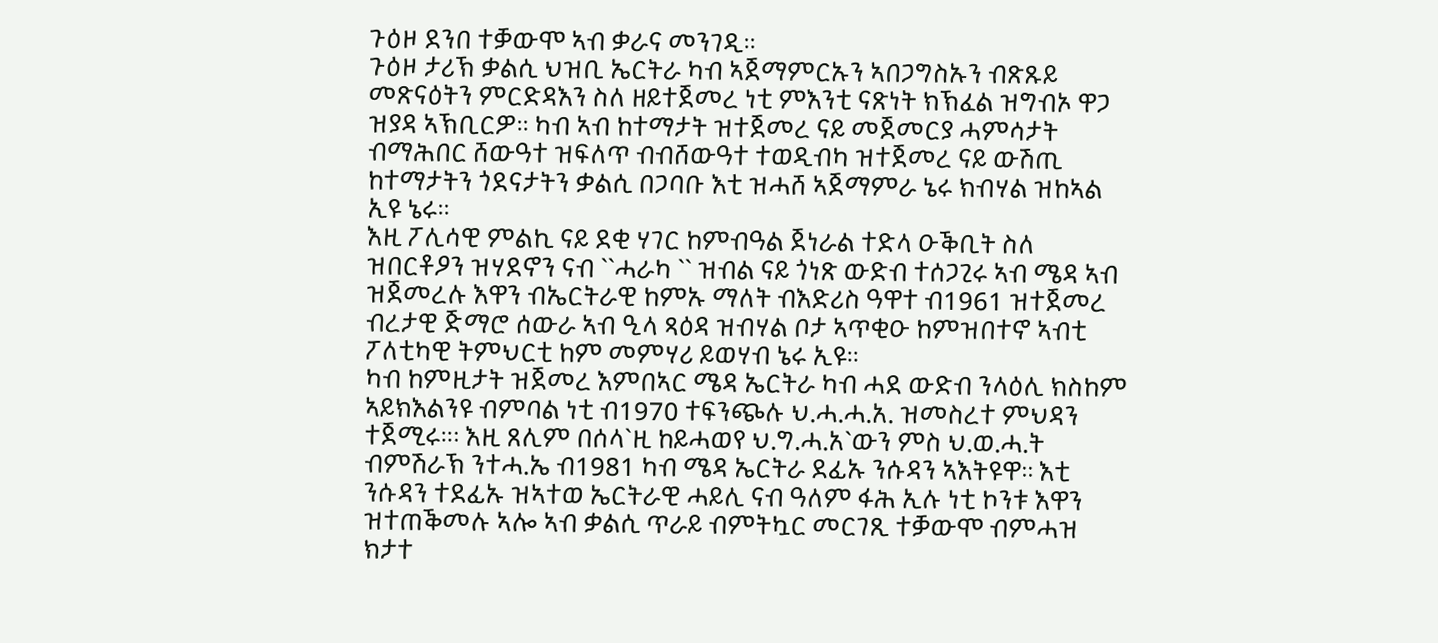ጉዕዞ ደንበ ተቓውሞ ኣብ ቃራና መንገዲ፡፡
ጉዕዞ ታሪኽ ቃልሲ ህዝቢ ኤርትራ ካብ ኣጀማምርኡን ኣበጋግስኡን ብጽጹይ መጽናዕትን ምርድዳእን ስለ ዘይተጀመረ ነቲ ምእንቲ ናጽነት ክኽፈል ዝግብኦ ዋጋ ዝያዳ ኣኽቢርዎ፡፡ ካብ ኣብ ከተማታት ዝተጀመረ ናይ መጀመርያ ሓምሳታት ብማሕበር ሸውዓተ ዝፍለጥ ብብሸውዓተ ተወዲብካ ዝተጀመረ ናይ ውሽጢ ከተማታትን ጎደናታትን ቃልሲ በጋባቡ እቲ ዝሓሸ ኣጀማምራ ኔሩ ክብሃል ዝከኣል ኢዩ ኔሩ፡፡
እዚ ፖሊሳዊ ምልኪ ናይ ደቂ ሃገር ከምብዓል ጀነራል ተድላ ዑቕቢት ስለ ዝበርቶዖን ዝሃደኖን ናብ ``ሓራካ `` ዝብል ናይ ጎነጽ ውድብ ተሰጋጊሩ ኣብ ሜዳ ኣብ ዝጀመረሉ እዋን ብኤርትራዊ ከምኡ ማለት ብእድሪስ ዓዋተ ብ1961 ዝተጀመረ ብረታዊ ጅማሮ ሰውራ ኣብ ዒላ ጻዕዳ ዝብሃል ቦታ ኣጥቂዑ ከምዝበተኖ ኣብቲ ፖለቲካዊ ትምህርቲ ከም መምሃሪ ይወሃብ ኔሩ ኢዩ፡፡
ካብ ከምዚታት ዝጀመረ እምበኣር ሜዳ ኤርትራ ካብ ሓደ ውድብ ንላዕሊ ክስከም ኣይክእልንዩ ብምባል ነቲ ብ1970 ተፍንጭሉ ህ.ሓ.ሓ.አ. ዝመስረተ ምህዳን ተጀሚሩ፡። እዚ ጸሊም በሰላ`ዚ ከይሓወየ ህ.ግ.ሓ.አ`ውን ምስ ህ.ወ.ሓ.ት ብምሽራኽ ንተሓ.ኤ ብ1981 ካብ ሜዳ ኤርትራ ደፊኡ ንሱዳን ኣእትዩዋ፡፡ እቲ ንሱዳን ተደፊኡ ዝኣተወ ኤርትራዊ ሓይሊ ናብ ዓለም ፋሕ ኢሉ ነቲ ኮንቱ እዋን ዝተጠቕመሉ ኣሎ ኣብ ቃልሲ ጥራይ ብምትኳር መርገጺ ተቓውሞ ብምሓዝ ክታተ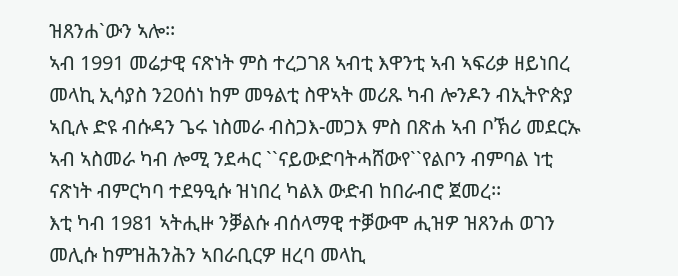ዝጸንሐ`ውን ኣሎ፡፡
ኣብ 1991 መሬታዊ ናጽነት ምስ ተረጋገጸ ኣብቲ እዋንቲ ኣብ ኣፍሪቃ ዘይነበረ መላኪ ኢሳያስ ን20ሰነ ከም መዓልቲ ስዋኣት መሪጹ ካብ ሎንዶን ብኢትዮጵያ ኣቢሉ ድዩ ብሱዳን ጌሩ ነስመራ ብስጋእ-መጋእ ምስ በጽሐ ኣብ ቦኽሪ መደርኡ ኣብ ኣስመራ ካብ ሎሚ ንደሓር ``ናይውድባትሓሸውየ``የልቦን ብምባል ነቲ ናጽነት ብምርካባ ተደዓዒሱ ዝነበረ ካልእ ውድብ ከበራብሮ ጀመረ፡፡
እቲ ካብ 1981 ኣትሒዙ ንቓልሱ ብሰላማዊ ተቓውሞ ሒዝዎ ዝጸንሐ ወገን መሊሱ ከምዝሕንሕን ኣበራቢርዎ ዘረባ መላኪ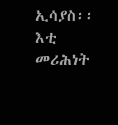ኢሳያስ፡፡ እቲ መሪሕነት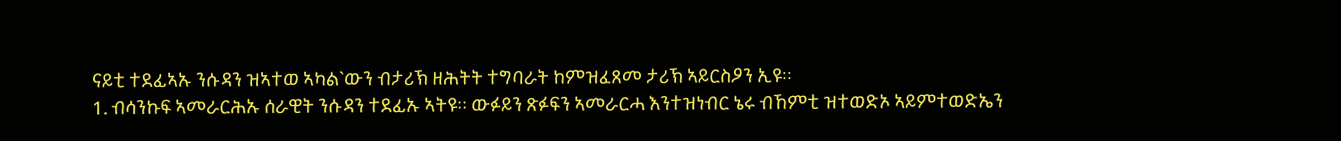ናይቲ ተደፊኣኡ ንሱዳን ዝኣተወ ኣካል`ውን ብታሪኽ ዘሕትት ተግባራት ከምዝፈጸመ ታሪኽ ኣይርስዖን ኢዩ፡፡
1. ብሳንኩፍ ኣመራርሕኡ ሰራዊት ንሱዳን ተደፊኡ ኣትዩ፡፡ ውፉይን ጽፉፍን ኣመራርሓ እንተዝነብር ኔሩ ብኸምቲ ዝተወድኦ ኣይምተወድኤን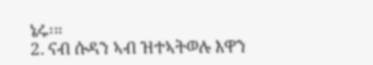ኔሩ፡።
2. ናብ ሱዳን ኣብ ዝተኣትወሉ እዋን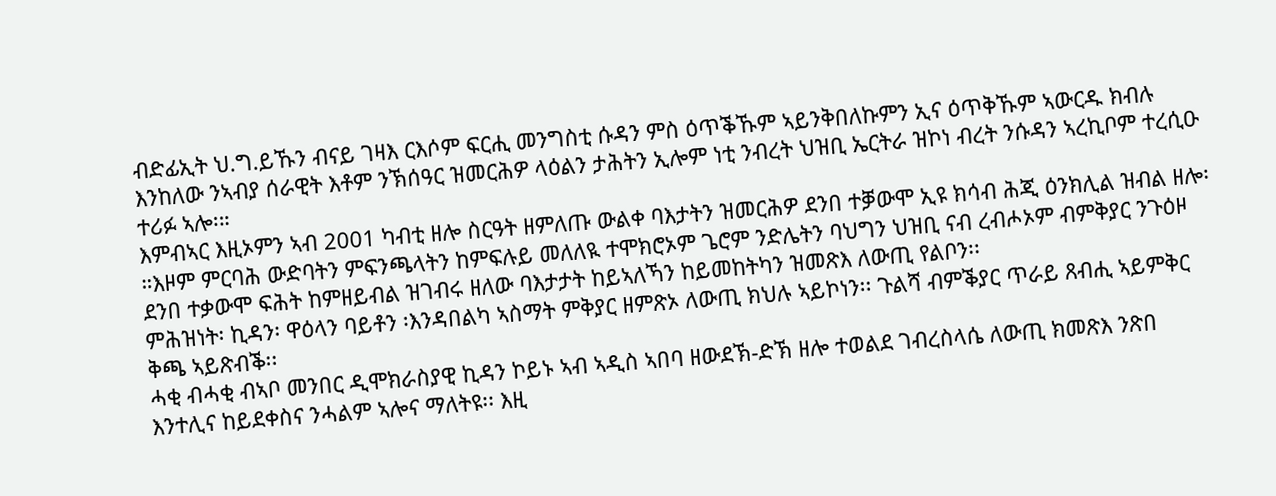ብድፊኢት ህ.ግ.ይኹን ብናይ ገዛእ ርእሶም ፍርሒ መንግስቲ ሱዳን ምስ ዕጥቕኹም ኣይንቅበለኩምን ኢና ዕጥቅኹም ኣውርዱ ክብሉ እንከለው ንኣብያ ሰራዊት እቶም ንኽሰዓር ዝመርሕዎ ላዕልን ታሕትን ኢሎም ነቲ ንብረት ህዝቢ ኤርትራ ዝኮነ ብረት ንሱዳን ኣረኪቦም ተረሲዑ ተሪፉ ኣሎ፡።
እምብኣር እዚኦምን ኣብ 2001 ካብቲ ዘሎ ስርዓት ዘምለጡ ውልቀ ባእታትን ዝመርሕዎ ደንበ ተቓውሞ ኢዩ ክሳብ ሕጂ ዕንክሊል ዝብል ዘሎ፡።እዞም ምርባሕ ውድባትን ምፍንጫላትን ከምፍሉይ መለለዪ ተሞክሮኦም ጌሮም ንድሌትን ባህግን ህዝቢ ናብ ረብሖኦም ብምቅያር ንጉዕዞ ደንበ ተቃውሞ ፍሕት ከምዘይብል ዝገብሩ ዘለው ባእታታት ከይኣለኻን ከይመከትካን ዝመጽእ ለውጢ የልቦን፡፡
ምሕዝነት፡ ኪዳን፡ ዋዕላን ባይቶን ፡እንዳበልካ ኣስማት ምቅያር ዘምጽኦ ለውጢ ክህሉ ኣይኮነን፡፡ ጉልሻ ብምቕያር ጥራይ ጸብሒ ኣይምቅር ቅጫ ኣይጽብቕ፡፡
ሓቂ ብሓቂ ብኣቦ መንበር ዲሞክራስያዊ ኪዳን ኮይኑ ኣብ ኣዲስ ኣበባ ዘውደኽ-ድኽ ዘሎ ተወልደ ገብረስላሴ ለውጢ ክመጽእ ንጽበ እንተሊና ከይደቀስና ንሓልም ኣሎና ማለትዩ፡፡ እዚ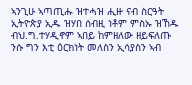ኣንጊሁ ኣጣጢሑ ዝተሓዝ ሒዙ ናብ ስርዓት ኢትዮጵያ ኢዱ ዝሃበ ሰብዚ ነቶም ምስኡ ዝኸዱ ብህ.ግ.ተሃዲኖም ኣበይ ከምዘለው ዘይፍለጡ ንሱ ግን እቲ ዕርክነት መለስን ኢሳያስን ኣብ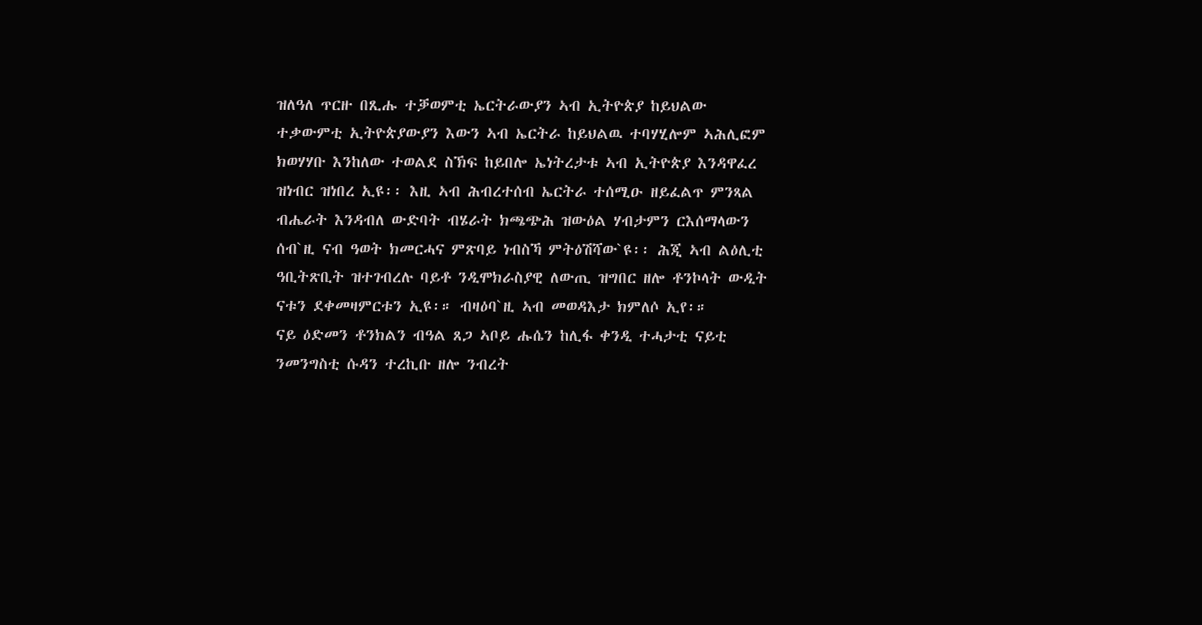ዝለዓለ ጥርዙ በጺሑ ተቓወምቲ ኤርትራውያን ኣብ ኢትዮጵያ ከይህልው ተቃውምቲ ኢትዮጵያውያን እውን ኣብ ኤርትራ ከይህልዉ ተባሃሂሎም ኣሕሊፎም ክወሃሃቡ እንከለው ተወልደ ስኽፍ ከይበሎ ኤነትረታቱ ኣብ ኢትዮጵያ እንዳዋፈረ ዝነብር ዝነበረ ኢዩ፡፡ እዚ ኣብ ሕብረተሰብ ኤርትራ ተሰሚዑ ዘይፈልጥ ምንጻል ብሔራት እንዳብለ ውድባት ብሄራት ክጫጭሕ ዝውዕል ሃብታምን ርእሰማላውን ሰብ`ዚ ናብ ዓወት ክመርሓና ምጽባይ ነብስኻ ምትዕሽሻው`ዩ፡፡ ሕጂ ኣብ ልዕሊቲ ዓቢትጽቢት ዝተገብረሉ ባይቶ ንዲሞክራስያዊ ለውጢ ዝግበር ዘሎ ቶንኮላት ውዲት ናቱን ደቀመዛምርቱን ኢዩ፡። ብዛዕባ`ዚ ኣብ መወዳእታ ክምለሶ ኢየ፡።
ናይ ዕድመን ቶንክልን ብዓል ጸጋ ኣቦይ ሑሴን ከሊፋ ቀንዲ ተሓታቲ ናይቲ ንመንግስቲ ሱዳን ተረኪቡ ዘሎ ንብረት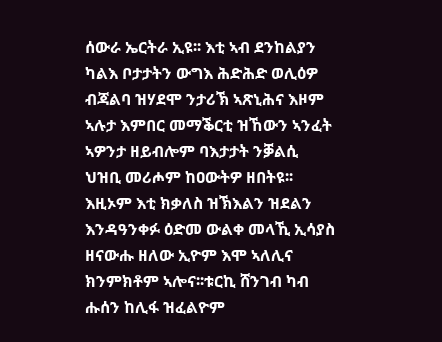ሰውራ ኤርትራ ኢዩ፡፡ እቲ ኣብ ደንከልያን ካልእ ቦታታትን ውግእ ሕድሕድ ወሊዕዎ ብጃልባ ዝሃደሞ ንታሪኽ ኣጽኒሕና እዞም ኣሉታ እምበር መማቕርቲ ዝኸውን ኣንፈት ኣዎንታ ዘይብሎም ባእታታት ንቓልሲ ህዝቢ መሪሖም ከዐውትዎ ዘበትዩ፡፡ እዚኦም እቲ ክቃለስ ዝኽእልን ዝደልን እንዳዓንቀፉ ዕድመ ውልቀ መላኺ ኢሳያስ ዘናውሑ ዘለው ኢዮም እሞ ኣለሊና ክንምክቶም ኣሎና፡፡ቱርኪ ሸንገብ ካብ ሑሰን ከሊፋ ዝፈልዮም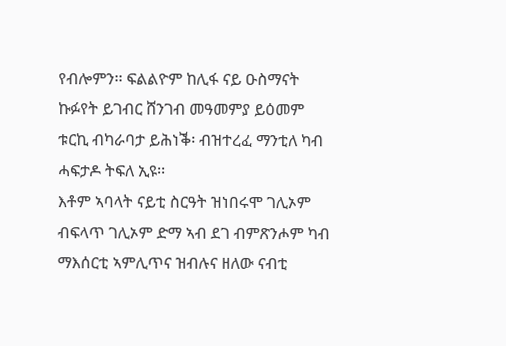የብሎምን፡፡ ፍልልዮም ከሊፋ ናይ ዑስማናት ኩፉየት ይገብር ሸንገብ መዓመምያ ይዕመም ቱርኪ ብካራባታ ይሕነቕ፡ ብዝተረፈ ማንቲለ ካብ ሓፍታዶ ትፍለ ኢዩ፡፡
እቶም ኣባላት ናይቲ ስርዓት ዝነበሩሞ ገሊኦም ብፍላጥ ገሊኦም ድማ ኣብ ደገ ብምጽንሖም ካብ ማእሰርቲ ኣምሊጥና ዝብሉና ዘለው ናብቲ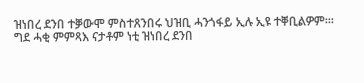ዝነበረ ደንበ ተቓውሞ ምስተጸንበሩ ህዝቢ ሓንጎፋይ ኢሉ ኢዩ ተቐቢልዎም፡። ግደ ሓቂ ምምጻእ ናታቶም ነቲ ዝነበረ ደንበ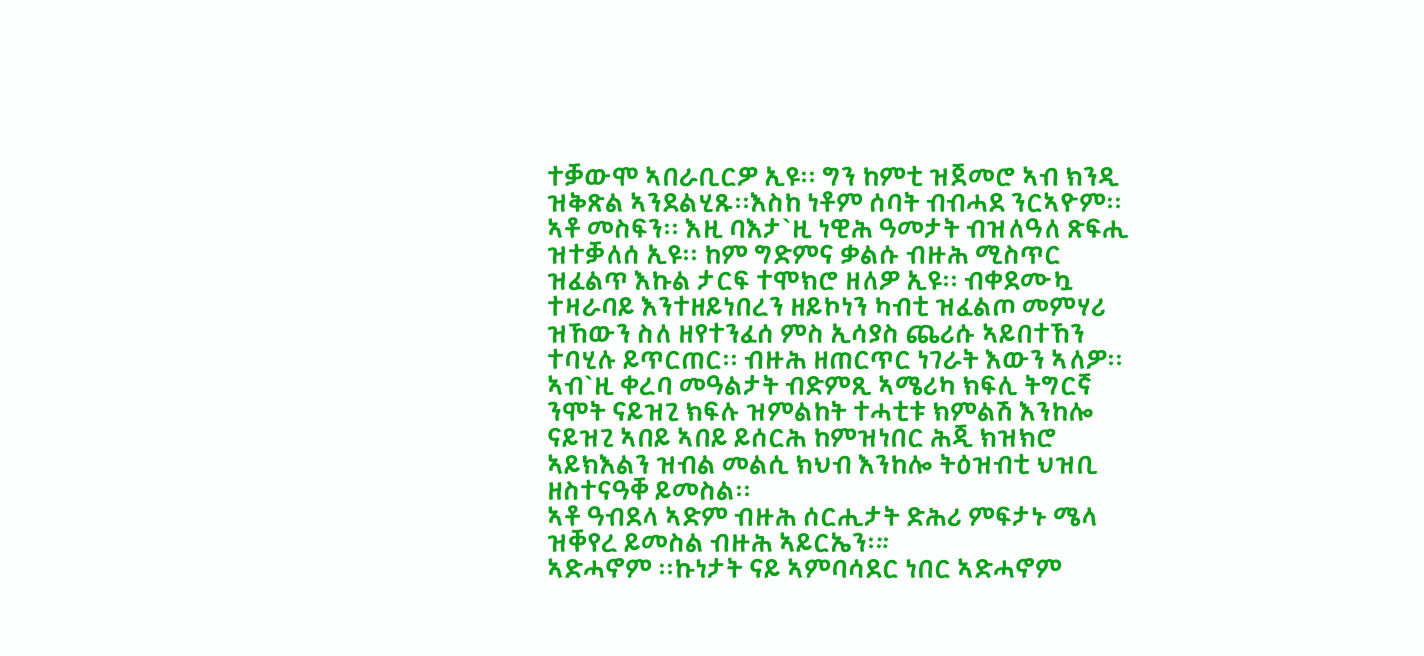ተቓውሞ ኣበራቢርዎ ኢዩ፡፡ ግን ከምቲ ዝጀመሮ ኣብ ክንዲ ዝቅጽል ኣንደልሂጹ፡፡እስከ ነቶም ሰባት ብብሓደ ንርኣዮም፡፡
ኣቶ መስፍን፡፡ እዚ ባእታ`ዚ ነዊሕ ዓመታት ብዝለዓለ ጽፍሒ ዝተቓለሰ ኢዩ፡፡ ከም ግድምና ቃልሱ ብዙሕ ሚስጥር ዝፈልጥ እኩል ታርፍ ተሞክሮ ዘለዎ ኢዩ፡፡ ብቀደሙኳ ተዛራባይ እንተዘይነበረን ዘይኮነን ካብቲ ዝፈልጦ መምሃሪ ዝኸውን ስለ ዘየተንፈሰ ምስ ኢሳያስ ጨሪሱ ኣይበተኸን ተባሂሉ ይጥርጠር፡፡ ብዙሕ ዘጠርጥር ነገራት እውን ኣለዎ፡፡ ኣብ`ዚ ቀረባ መዓልታት ብድምጺ ኣሜሪካ ክፍሊ ትግርኛ ንሞት ናይዝጊ ክፍሉ ዝምልከት ተሓቲቱ ክምልሽ እንከሎ ናይዝጊ ኣበይ ኣበይ ይሰርሕ ከምዝነበር ሕጂ ክዝክሮ ኣይክእልን ዝብል መልሲ ክህብ እንከሎ ትዕዝብቲ ህዝቢ ዘስተናዓቐ ይመስል፡፡
ኣቶ ዓብደላ ኣድም ብዙሕ ሰርሒታት ድሕሪ ምፍታኑ ሜላ ዝቐየረ ይመስል ብዙሕ ኣይርኤን፡።
ኣድሓኖም ፡፡ኩነታት ናይ ኣምባሳደር ነበር ኣድሓኖም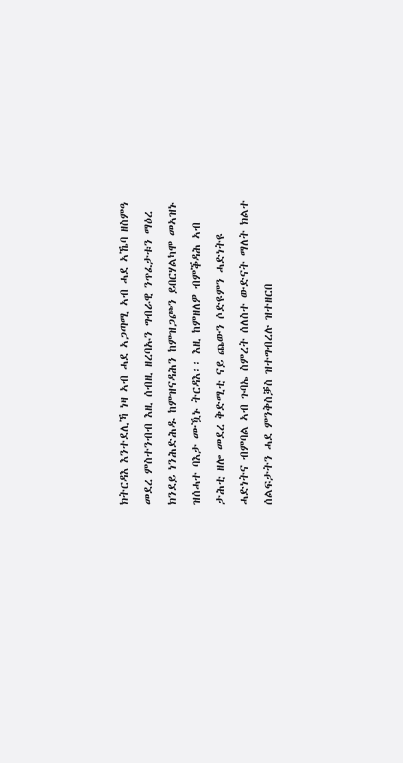ክትርዳእ እንተደሊኻ ነዛ ኣብ ሓደ ኣጋጣሚ ኣብ ሓደ ኣኼባ ዘስምዓ መደረ ምስተንብብ እዚ ሰብዚ ዘረባኡን ግብራዊ ንጥፈታቱን ማዕረ ክንደይ ነንሕድሕዱ ከምዝናዳሕን ከምዝጋጮን ይበርሃልካሞ መኣዝኑ ዝሰሓተ ባእታ ሙዃኑ ትርዳእ፡፡ እዚ ከምዘለዎ ብምቕዳሕ ኣብ ታሕቲ ዘሎ መደረ ቅድሚቲ ናይ ጨውን ሶድዩምን ሓድነትዩ ሓድነትና ብምባል ኣብ ጉባኤ ስምረት ሰለስተ ውድናት ማለት ክልተ ሰልፍታትን ሓደ ምንቅስቓስ ዝተግብረሉ ዝተዘርበ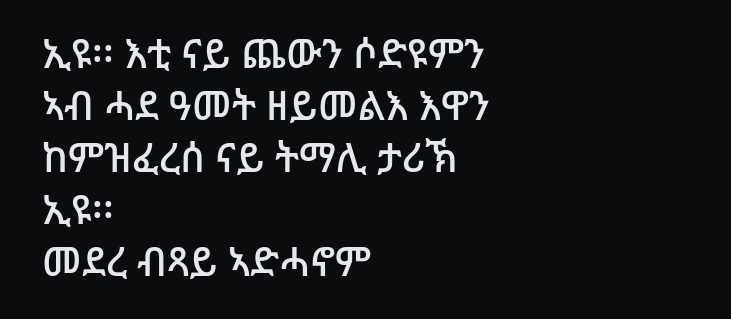ኢዩ፡፡ እቲ ናይ ጨውን ሶድዩምን ኣብ ሓደ ዓመት ዘይመልእ እዋን ከምዝፈረሰ ናይ ትማሊ ታሪኽ ኢዩ፡፡
መደረ ብጻይ ኣድሓኖም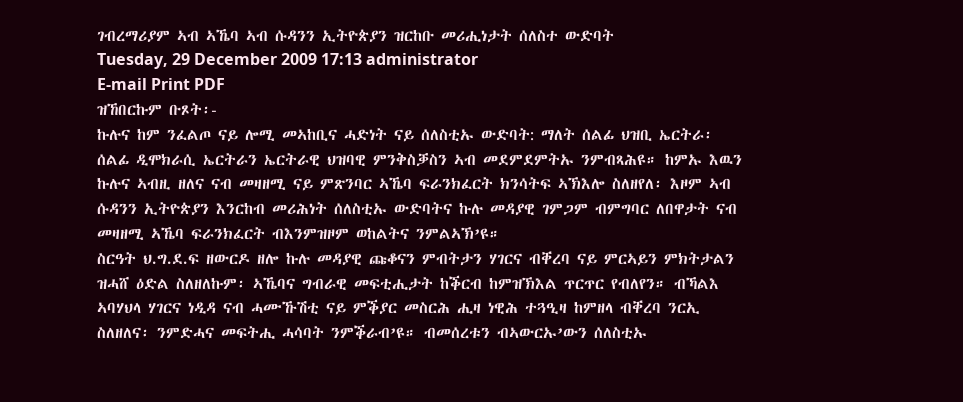ገብረማሪያም ኣብ ኣኼባ ኣብ ሱዳንን ኢትዮጵያን ዝርከቡ መሪሒነታት ሰለስተ ውድባት
Tuesday, 29 December 2009 17:13 administrator
E-mail Print PDF
ዝኸበርኩም ቡጾት፡-
ኩሉና ከም ንፈልጦ ናይ ሎሚ መኣከቢና ሓድነት ናይ ሰለስቲኡ ውድባት: ማለት ሰልፊ ህዝቢ ኤርትራ፡ ሰልፊ ዲሞክራሲ ኤርትራን ኤርትራዊ ህዝባዊ ምንቅስቓስን ኣብ መደምደምትኡ ንምብጻሕዩ። ከምኡ እዉን ኩሉና ኣብዚ ዘለና ናብ መዛዘሚ ናይ ምጽንባር ኣኼባ ፍራንክፈርት ክንሳትፍ ኣኽእሎ ስለዘየለ፡ እዞም ኣብ ሱዳንን ኢትዮጵያን እንርከብ መሪሕነት ሰለስቲኡ ውድባትና ኩሉ መዳያዊ ገምጋም ብምግባር ለበዋታት ናብ መዛዘሚ ኣኼባ ፍራንክፈርት ብእንምዝዞም ወከልትና ንምልኣኽ’ዩ።
ስርዓት ህ.ግ.ደ.ፍ ዘውርዶ ዘሎ ኩሉ መዳያዊ ጩቆናን ምብትታን ሃገርና ብቐረባ ናይ ምርኣይን ምክትታልን ዝሓሸ ዕድል ስለዘለኩም፡ ኣኼባና ግብራዊ መፍቲሒታት ከቕርብ ከምዝኽእል ጥርጥር የብለየን። ብኻልእ ኣባሃህላ ሃገርና ነዲዳ ናብ ሓሙኹሽቲ ናይ ምቕያር መስርሕ ሒዛ ነዊሕ ተጓዒዛ ከምዘላ ብቐረባ ንርኢ ስለዘለና፡ ንምድሓና መፍትሒ ሓሳባት ንምቕራብ’ዩ። ብመሰረቱን ብኣውርኡ’ውን ሰለስቲኡ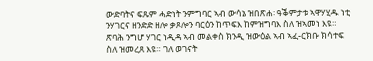ውድባትና ፍጹም ሓድነት ንምግባር ኣብ ውሳኔ ዝበጽሐ፡ ዓቕምታቱ ኣዋሃሂዱ ነቲ ንሃገርና ዘንድድ ዘሎ ቃጾሎን ባርዕን ከጥፍእ ከምዝግባእ ስለ ዝኣመነ እዩ። ጽባሕ ንግሆ ሃገር ነዲዳ ኣብ መልቀስ ክንዲ ዝውዕል ኣብ ኣፈ-ርክቡ ክሳተፍ ስለ ዝመረጸ እዩ። ገለ ወገናት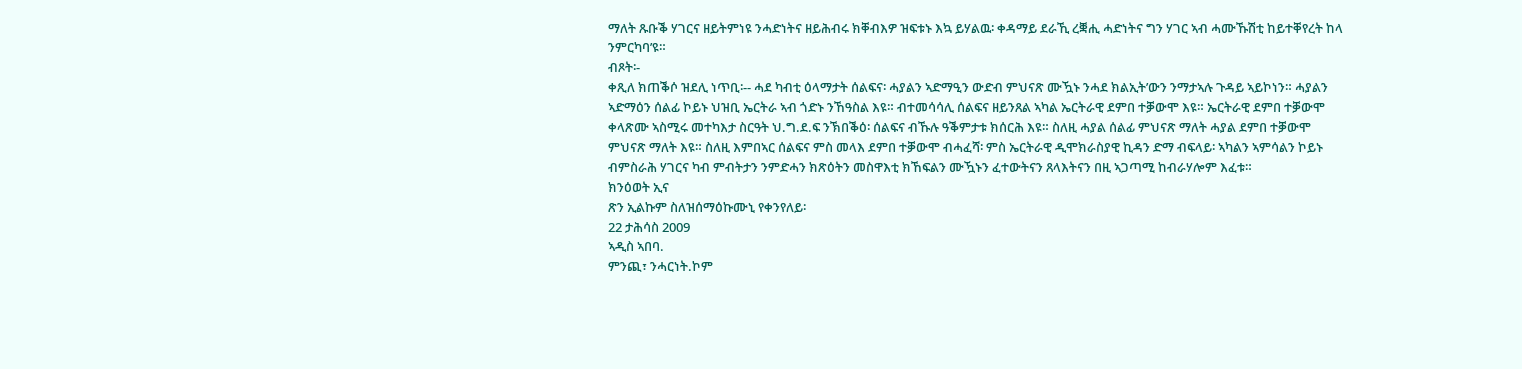ማለት ጹቡቕ ሃገርና ዘይትምነዩ ንሓድነትና ዘይሕብሩ ክቐብእዎ ዝፍቱኑ እኳ ይሃልዉ፡ ቀዳማይ ደራኺ ረቛሒ ሓድነትና ግን ሃገር ኣብ ሓሙኹሽቲ ከይተቐየረት ከላ ንምርካባ’ዩ።
ብጾት፡-
ቀጺለ ክጠቕሶ ዝደሊ ነጥቢ፡-- ሓደ ካብቲ ዕላማታት ሰልፍና፡ ሓያልን ኣድማዒን ውድብ ምህናጽ ሙዃኑ ንሓደ ክልኢት’ውን ንማታኣሉ ጉዳይ ኣይኮነን። ሓያልን ኣድማዕን ሰልፊ ኮይኑ ህዝቢ ኤርትራ ኣብ ጎድኑ ንኸዓስል እዩ። ብተመሳሳሊ ሰልፍና ዘይንጸል ኣካል ኤርትራዊ ደምበ ተቓውሞ እዩ። ኤርትራዊ ደምበ ተቓውሞ ቀላጽሙ ኣስሚሩ መተካእታ ስርዓት ህ.ግ.ደ.ፍ ንኽበቕዕ፡ ሰልፍና ብኹሉ ዓቕምታቱ ክሰርሕ እዩ። ስለዚ ሓያል ሰልፊ ምህናጽ ማለት ሓያል ደምበ ተቓውሞ ምህናጽ ማለት እዩ። ስለዚ እምበኣር ሰልፍና ምስ መላእ ደምበ ተቓውሞ ብሓፈሻ፡ ምስ ኤርትራዊ ዲሞክራስያዊ ኪዳን ድማ ብፍላይ፡ ኣካልን ኣምሳልን ኮይኑ ብምስራሕ ሃገርና ካብ ምብትታን ንምድሓን ክጽዕትን መስዋእቲ ክኸፍልን ሙዃኑን ፈተውትናን ጸላእትናን በዚ ኣጋጣሚ ከብራሃሎም እፈቱ።
ክንዕወት ኢና
ጽን ኢልኩም ስለዝሰማዕኩሙኒ የቀንየለይ፡
22 ታሕሳስ 2009
ኣዲስ ኣበባ.
ምንጪ፣ ንሓርነት.ኮም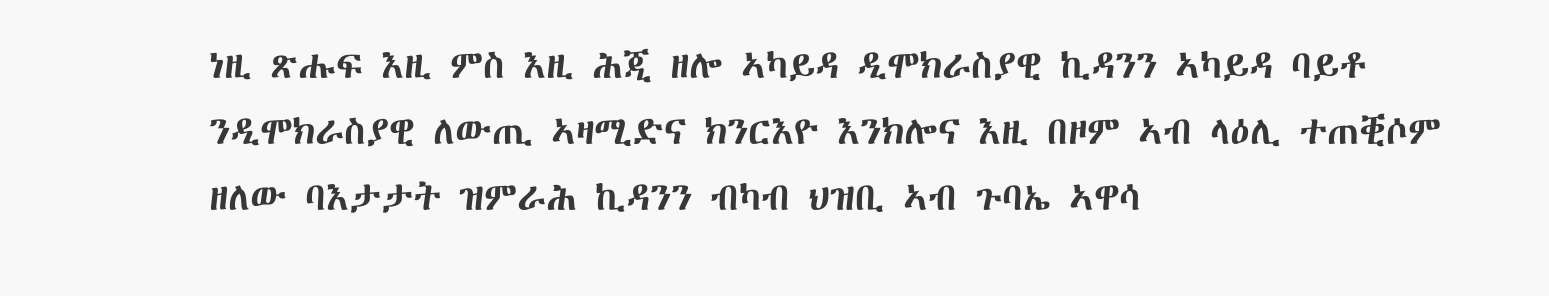ነዚ ጽሑፍ እዚ ምስ እዚ ሕጂ ዘሎ ኣካይዳ ዲሞክራስያዊ ኪዳንን ኣካይዳ ባይቶ ንዲሞክራስያዊ ለውጢ ኣዛሚድና ክንርእዮ እንክሎና እዚ በዞም ኣብ ላዕሊ ተጠቒሶም ዘለው ባእታታት ዝምራሕ ኪዳንን ብካብ ህዝቢ ኣብ ጉባኤ ኣዋሳ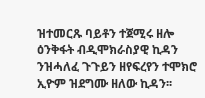ዝተመርጹ ባይቶን ተጀሚሩ ዘሎ ዕንቅፋት ብዲሞክራስያዊ ኪዳን ንዝሓለፈ ጉጉይን ዘየፍረየን ተሞክሮ ኢዮም ዝደግሙ ዘለው ኪዳን፡፡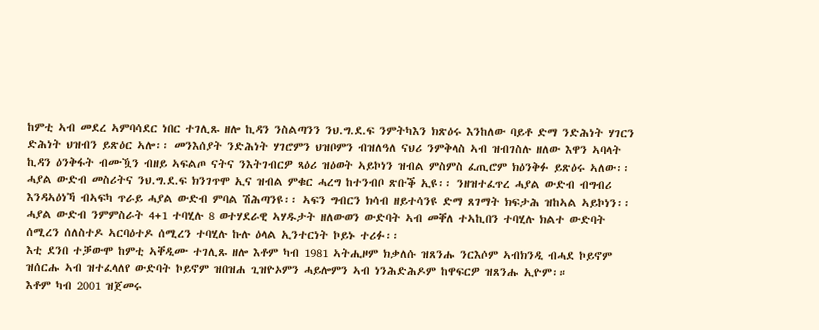ከምቲ ኣብ መደረ ኣምባሳደር ነበር ተገሊጹ ዘሎ ኪዳን ንስልጣንን ንህ.ግ.ደ.ፍ ንምትካእን ክጽዕሩ እንከለው ባይቶ ድማ ንድሕነት ሃገርን ድሕነት ህዝብን ይጽዕር ኣሎ፡፡ መንእሰያት ንድሕነት ሃገሮምን ህዝቦምን ብዝለዓለ ናህሪ ንምቅላስ ኣብ ዝብገስሉ ዘለው እዋን ኣባላት ኪዳን ዕንቅፋት ብሙዃን ብዘይ ኣፍልጦ ናትና ንእትገብርዎ ጻዕሪ ዝዕወት ኣይኮነን ዝብል ምስምስ ፈጢሮም ክዕንቅፉ ይጽዕሩ ኣለው፡፡
ሓያል ውድብ መስሪትና ንህ.ግ.ደ.ፍ ክንገጥሞ ኢና ዝብል ምቁር ሓረግ ከተንብቦ ጽቡቕ ኢዩ፡፡ ንዘዝተፈጥረ ሓያል ውድብ ብግብሪ እንዳኣዕነኻ ብኣፍካ ጥራይ ሓያል ውድብ ምባል ሽሕጣንዩ፡፡ ኣፍን ግብርን ክሳብ ዘይተሳንዩ ድማ ጸገማት ክፍታሕ ዝከኣል ኣይኮነን፡፡
ሓያል ውድብ ንምምስራት 4+1 ተባሂሉ 8 ወተሃደራዊ ኣሃዱታት ዘለውወን ውድባት ኣብ መቐለ ተኣኪበን ተባሂሉ ክልተ ውድባት ሰሚረን ሰለስተዶ ኣርባዕተዶ ሰሚረን ተባሂሉ ኩሉ ዕላል ኢንተርነት ኮይኑ ተሪፉ፡፡
እቲ ደንበ ተቓውሞ ከምቲ ኣቐዲሙ ተገሊጹ ዘሎ እቶም ካብ 1981 ኣትሒዞም ክቃለሱ ዝጸንሑ ንርእሶም ኣብክንዲ ብሓደ ኮይኖም ዝሰርሑ ኣብ ዝተፈላለየ ውድባት ኮይኖም ዝበዝሐ ጊዝዮኦምን ሓይሎምን ኣብ ነንሕድሕዶም ከዋፍርዎ ዝጸንሑ ኢዮም፡።
እቶም ካብ 2001 ዝጀመሩ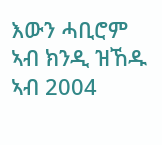እውን ሓቢሮም ኣብ ክንዲ ዝኸዱ ኣብ 2004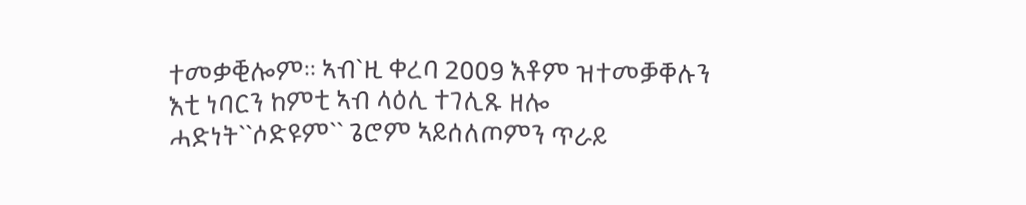ተመቃቒሎም፡፡ ኣብ`ዚ ቀረባ 2009 እቶም ዝተመቓቐሉን እቲ ነባርን ከምቲ ኣብ ላዕሊ ተገሊጹ ዘሎ ሓድነት``ሶድዩም`` ጌሮም ኣይሰለጦምን ጥራይ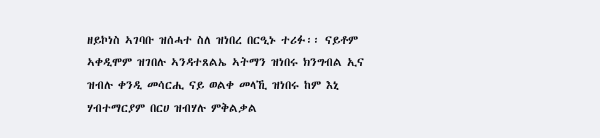ዘይኮነስ ኣገባቡ ዝሰሓተ ስለ ዝነበረ በርዒኑ ተሪፉ፡፡ ናይቶም ኣቀዲሞም ዝገበሉ ኣንዳተጸልኤ ኣትማን ዝነበሩ ክንግብል ኢና ዝብሉ ቀንዲ መሳርሒ ናይ ወልቀ መላኺ ዝነበሩ ከም እኒ ሃብተማርያም በርሀ ዝብሃሉ ምቅልቃል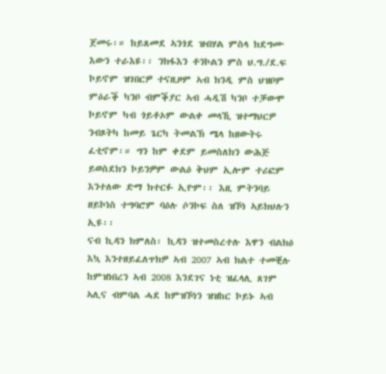ጀመሩ፡። ከይጸመደ ኣንጎደ ዝብሃል ምስላ ክደግሙ እውን ተራእዩ፡፡ ንክፋእን ቶንኮልን ምስ ህ.ግ./ደ.ፍ ኮይኖም ዝገበርዎ ተናዚዞም ኣብ ክንዲ ምስ ህዝቦም ምዕራቕ ካንቦ ብምቕያር ኣብ ሓዲሽ ካንቦ ተቓውሞ ኮይኖም ካብ ጎይቶኦም ውልቀ መላኺ ዝተማህርዎ ንብጾትካ ከመይ ጌርካ ትመልኽ ሜላ ከዘውትሩ ፈቲኖም፡። ግን ከም ቀደም ይመስለክን ውሕጅ ይወስደክን ኮይንዎም ውልዕ ቅህም ኢሎም ተሪፎም እንተለው ድማ ክተርፉ ኢዮም፡፡ እዚ ምትንባይ ዘይኮነስ ተግባሮም ባዕሉ ሶንኮፍ ስለ ዝኾነ ኣይክህሉን ኢዩ፡፡
ናብ ኪዳን ክምለስ፡ ኪዳን ዝተመስረተሉ እዋን ብልክዕ እኳ እንተዘይፈለጥክዎ ኣብ 2007 ኣብ ክልተ ተመቒሉ ከምዝነበረን ኣብ 2008 እንደገና ነቲ ዝፈላሊ ጸገም ኣሊና ብምባል ሓደ ከምዝኾነን ዝዝከር ኮይኑ ኣብ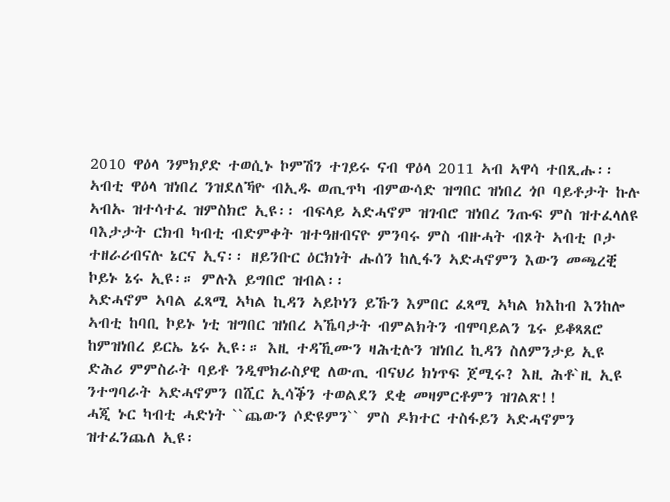2010 ዋዕላ ንምክያድ ተወሲኑ ኮምሽን ተገይሩ ናብ ዋዕላ 2011 ኣብ ኣዋሳ ተበጺሑ፡፡ ኣብቲ ዋዕላ ዝነበረ ንዝደለኻዮ ብኢዱ ወጢጥካ ብምውሳድ ዝግበር ዝነበረ ጎቦ ባይቶታት ኩሉ ኣብኡ ዝተሳተፈ ዝምስክሮ ኢዩ፡፡ ብፍላይ ኣድሓኖም ዝገብሮ ዝነበረ ንጡፍ ምስ ዝተፈላለዩ ባእታታት ርክብ ካብቲ ብድምቀት ዝተዓዘብናዮ ምንባሩ ምስ ብዙሓት ብጾት ኣብቲ ቦታ ተዘራሪብናሉ ኔርና ኢና፡፡ ዘይንቡር ዕርክነት ሑሰን ከሊፋን ኣድሓኖምን እውን መጫረቒ ኮይኑ ኔሩ ኢዩ፡። ምሉእ ይግበሮ ዝብል፡፡
ኣድሓኖም ኣባል ፈጻሚ ኣካል ኪዳን ኣይኮነን ይኹን እምበር ፈጻሚ ኣካል ክእከብ እንከሎ ኣብቲ ከባቢ ኮይኑ ነቲ ዝግበር ዝነበረ ኣኼባታት ብምልክትን ብሞባይልን ጌሩ ይቆጻጸሮ ከምዝነበረ ይርኤ ኔሩ ኢዩ፡። እዚ ተዳኺሙን ዛሕቲሉን ዝነበረ ኪዳን ስለምንታይ ኢዩ ድሕሪ ምምስራት ባይቶ ንዲሞክራስያዊ ለውጢ ብናህሪ ክነጥፍ ጀሚሩ? እዚ ሕቶ`ዚ ኢዩ ንተግባራት ኣድሓኖምን በሺር ኢሳቕን ተወልደን ደቂ መዛምርቶምን ዝገልጽ!!
ሓጂ ኑር ካብቲ ሓድነት ``ጨውን ሶድዩምን`` ምስ ዶክተር ተስፋይን ኣድሓኖምን ዝተፈንጨለ ኢዩ፡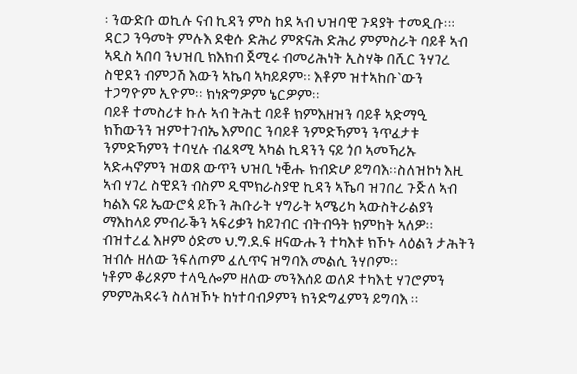፡ ንውድቡ ወኪሉ ናብ ኪዳን ምስ ከደ ኣብ ህዝባዊ ጉዳያት ተመዲቡ፡። ዳርጋ ንዓመት ምሉእ ደቂሱ ድሕሪ ምጽናሕ ድሕሪ ምምስራት ባይቶ ኣብ ኣዲስ ኣበባ ንህዝቢ ክእክብ ጀሚሩ ብመሪሕነት ኢስሃቅ በሺር ንሃገረ ስዊደን ብምጋሽ እውን ኣኬባ ኣካይዶም፡፡ እቶም ዝተኣከቡ`ውን ተጋግዮም ኢዮም፡፡ ክነጽግዎም ኔርዎም፡፡
ባይቶ ተመስሪቱ ኩሉ ኣብ ትሕቲ ባይቶ ክምእዘዝን ባይቶ ኣድማዒ ክኸውንን ዝምተገብኤ እምበር ንባይቶ ንምድኻምን ንጥፈታቱ ንምድኻምን ተባሂሉ ብፈጻሚ ኣካል ኪዳንን ናይ ጎቦ ኣመኻሪኡ ኣድሓኖምን ዝወጸ ውጥን ህዝቢ ነቒሑ ክብድሆ ይግባእ፡፡ስለዝኮነ እዚ ኣብ ሃገረ ስዊደን ብስም ዲሞክራስያዊ ኪዳን ኣኼባ ዝገበረ ጉጅለ ኣብ ካልእ ናይ ኤውሮጳ ይኹን ሕቡራት ሃግራት ኣሜሪካ ኣውስትራልያን ማእከላይ ምብራቕን ኣፍሪቃን ከይገብር ብትብዓት ክምከት ኣለዎ፡፡ ብዝተረፈ እዞም ዕድመ ህ.ግ.ደ.ፍ ዘናውሑን ተካእቱ ክኾኑ ላዕልን ታሕትን ዝብሉ ዘለው ንፍለጦም ፈሊጥና ዝግባእ መልሲ ንሃቦም፡፡
ነቶም ቆሪጾም ተላዒሎም ዘለው መንእሰይ ወለዶ ተካእቲ ሃገሮምን ምምሕዳሩን ስለዝኾኑ ከነተባብዖምን ክንድግፈምን ይግባእ ፡፡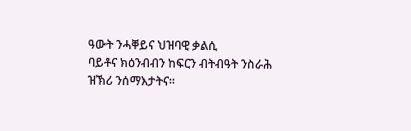ዓውት ንሓቐይና ህዝባዊ ቃልሲ
ባይቶና ክዕንብብን ከፍርን ብትብዓት ንስራሕ
ዝኽሪ ንሰማእታትና፡፡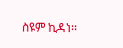ስዩም ኪዳነ፡፡